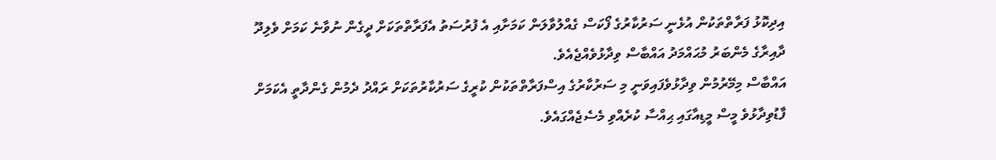އިދިކޮޅު ފަރާތްތަކުން އުޅެނީ ސަރުކާރުގެ ފޯކަސް ގެއްލުވާލަން ކަމަށާއި އެ ފުރުސަތު އެފަރާތްތަކަށް ދީގެން ނުވާނެ ކަމަށް ވެލިދޫ ދާއިރާގެ މެންބަރު މުޙައްމަދު އައްބާސް ވިދާޅުވެއްޖެއެވެ.
އައްބާސް މިމޭރުމުން ވިދާޅުވެފައިވަނީ މި ސަރުކާރުގެ އިސްފަރާތްތަކުން ކުރީގެ ސަރުކާރުތަކަށް ރައްދު ދެމުން ގެންދާތީ އެކަމަށް ފާޑުވިދާޅުވެ މީސް މީޑިއާގައި ޙިއްސާ ކުރެއްވި މެސެޖެއްގައެވެ.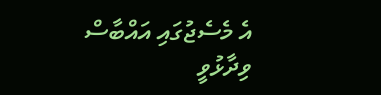އެ މެސެޖުގައި އައްބާސް ވިދާޅުވީ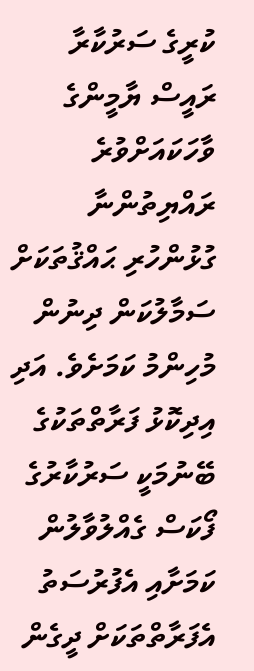ކުރީގެ ސަރުކާރާ ރައީސް ޔާމީންގެ ވާހަކައަށްވުރެ ރައްޔިތުންނާ ގުޅުންހުރި ޙައްޤުތަކަށް ސަމާލުކަން ދިނުން މުހިންމު ކަމަށެވެ. އަދި އިދިކޮޅު ފަރާތްތަކުގެ ބޭނުމަކީ ސަރުކާރުގެ ފޯކަސް ގެއްލުވާލުން ކަމަށާއި އެފުރުސަތު އެފަރާތްތަކަށް ދީގެން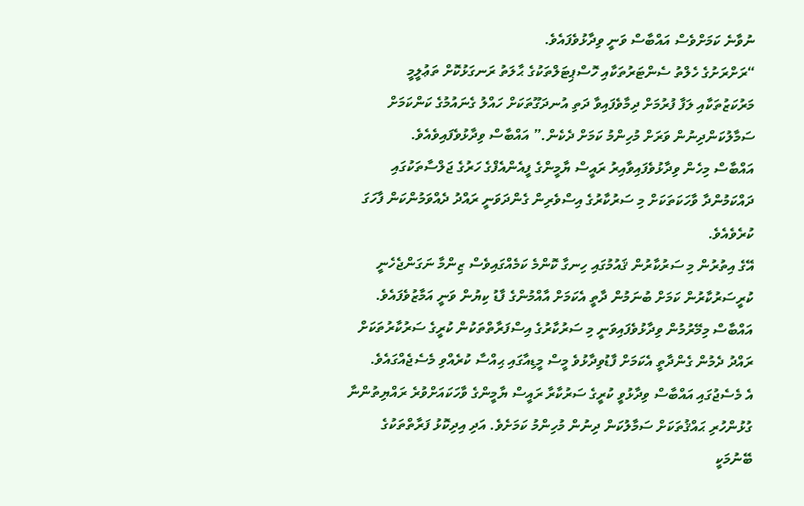ނުވާނެ ކަމަށްވެސް އައްބާސް ވަނީ ވިދާޅުވެފައެވެ.
“ރަށްރަށުގެ ހެލްތު ސެންޓަރުތަކާއި ހޮސްޕިޓަލްތަކުގެ ޙާލަތު ރަނގަޅުކޮށް ތަޢުލީމީ މަރުކަޒުތަކާއި ލަފާ ފުރުމަށް ދިމާވެފައިވާ ދަތި އުނދަގޫތަކަށް ހައްލު ގެނައުމުގެ ކަންކަމަށް ސަމާލުކަންދިނުން ވަރަށް މުހިންމު ކަމަށް ދެކެން.” އައްބާސް ވިދާޅުވެފައިވެއެވެ.
އައްބާސް މިހެން ވިދާޅުވެފައިވާއިރު ރައީސް ޔާމީންގެ ފީއެންއެފްގެ ހަރުގެ ޖަލްސާތަކުގައި ދައްކަމުންދާ ވާހަކަތަކަށް މި ސަރުކާރުގެ އިސްވެރިން ގެންދަވަނީ ރައްދު ދެއްވަމުންކަން ފާހަގަ ކުރެވެއެވެ.
އޭގެ އިތުރުން މި ސަރުކާރުން ޤައުމުގައި ހިނގާ ކޮންމެ ކަމެއްގައިވެސް ޒިންމާ ނަގަންޖެހެނީ ކުރީސަރުކާރުން ކަމަށް ބުނަމުން ދާތީ އެކަމަށް އާއްމުންގެ ފާޑު ކިޔުން ވަނީ އަމާޒުވެފައެވެ.
އައްބާސް މިމޭރުމުން ވިދާޅުވެފައިވަނީ މި ސަރުކާރުގެ އިސްފަރާތްތަކުން ކުރީގެ ސަރުކާރުތަކަށް ރައްދު ދެމުން ގެންދާތީ އެކަމަށް ފާޑުވިދާޅުވެ މީސް މީޑިއާގައި ޙިއްސާ ކުރެއްވި މެސެޖެއްގައެވެ.
އެ މެސެޖުގައި އައްބާސް ވިދާޅުވީ ކުރީގެ ސަރުކާރާ ރައީސް ޔާމީންގެ ވާހަކައަށްވުރެ ރައްޔިތުންނާ ގުޅުންހުރި ޙައްޤުތަކަށް ސަމާލުކަން ދިނުން މުހިންމު ކަމަށެވެ. އަދި އިދިކޮޅު ފަރާތްތަކުގެ ބޭނުމަކީ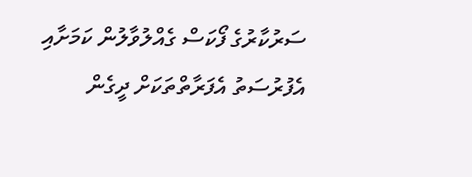ސަރުކާރުގެ ފޯކަސް ގެއްލުވާލުން ކަމަށާއި އެފުރުސަތު އެފަރާތްތަކަށް ދީގެން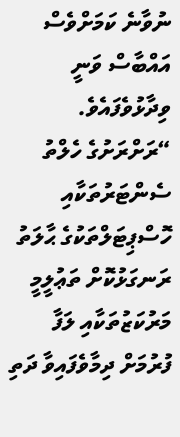ނުވާނެ ކަމަށްވެސް އައްބާސް ވަނީ ވިދާޅުވެފައެވެ.
“ރަށްރަށުގެ ހެލްތު ސެންޓަރުތަކާއި ހޮސްޕިޓަލްތަކުގެ ޙާލަތު ރަނގަޅުކޮށް ތަޢުލީމީ މަރުކަޒުތަކާއި ލަފާ ފުރުމަށް ދިމާވެފައިވާ ދަތި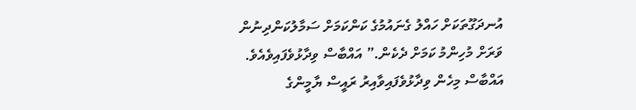އުނދަގޫތަކަށް ހައްލު ގެނައުމުގެ ކަންކަމަށް ސަމާލުކަންދިނުން ވަރަށް މުހިންމު ކަމަށް ދެކެން.” އައްބާސް ވިދާޅުވެފައިވެއެވެ.
އައްބާސް މިހެން ވިދާޅުވެފައިވާއިރު ރައީސް ޔާމީންގެ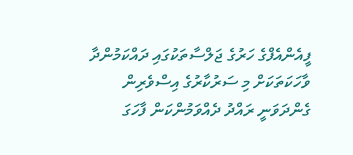ފީއެންއެފްގެ ހަރުގެ ޖަލްސާތަކުގައި ދައްކަމުންދާ ވާހަކަތަކަށް މި ސަރުކާރުގެ އިސްވެރިން ގެންދަވަނީ ރައްދު ދެއްވަމުންކަން ފާހަގަ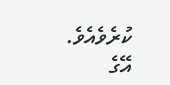ކުރެވެއެވެ.
އޭގެ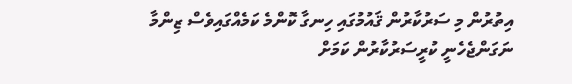އިތުރުން މި ސަރުކާރުން ޤައުމުގައި ހިނގާ ކޮންމެ ކަމެއްގައިވެސް ޒިންމާ ނަގަންޖެހެނީ ކުރީސަރުކާރުން ކަމަށް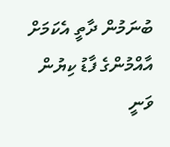ބުނަމުން ދާތީ އެކަމަށް އާއްމުންގެ ފާޑު ކިޔުން ވަނީ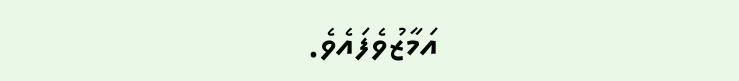އަމާޒުވެފައެވެ.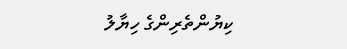ކިޔުންތެރިންގެ ހިޔާލު